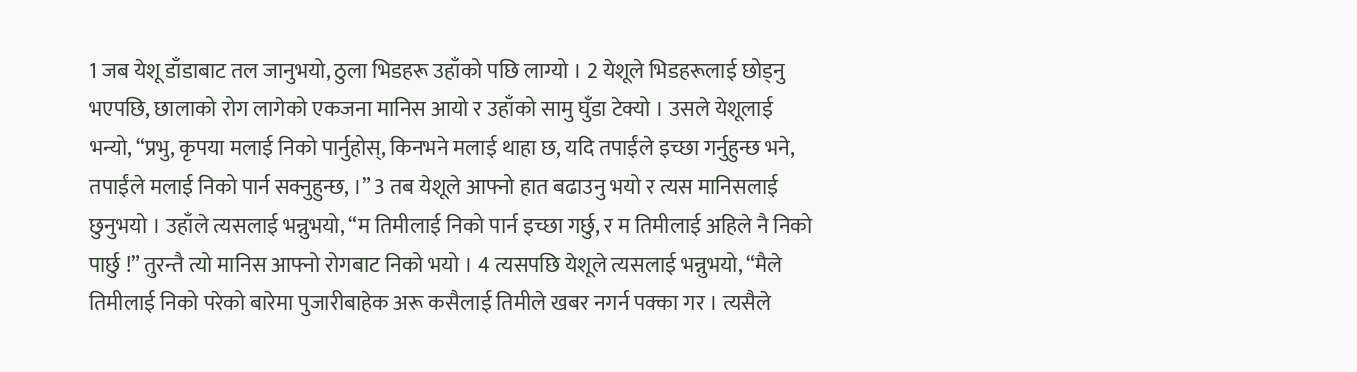1 जब येशू डाँडाबाट तल जानुभयो, ठुला भिडहरू उहाँको पछि लाग्यो । 2 येशूले भिडहरूलाई छोड्नु भएपछि, छालाको रोग लागेको एकजना मानिस आयो र उहाँको सामु घुँडा टेक्यो । उसले येशूलाई भन्यो, “प्रभु, कृपया मलाई निको पार्नुहोस्, किनभने मलाई थाहा छ, यदि तपाईंले इच्छा गर्नुहुन्छ भने, तपाईंले मलाई निको पार्न सक्नुहुन्छ, ।” 3 तब येशूले आफ्नो हात बढाउनु भयो र त्यस मानिसलाई छुनुभयो । उहाँले त्यसलाई भन्नुभयो, “म तिमीलाई निको पार्न इच्छा गर्छु, र म तिमीलाई अहिले नै निको पार्छु !” तुरन्तै त्यो मानिस आफ्नो रोगबाट निको भयो । 4 त्यसपछि येशूले त्यसलाई भन्नुभयो, “मैले तिमीलाई निको परेको बारेमा पुजारीबाहेक अरू कसैलाई तिमीले खबर नगर्न पक्का गर । त्यसैले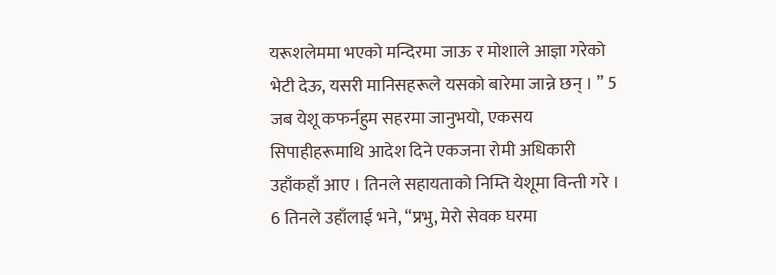यरूशलेममा भएको मन्दिरमा जाऊ र मोशाले आज्ञा गरेको भेटी देऊ, यसरी मानिसहरूले यसको बारेमा जान्ने छन् । ” 5 जब येशू कफर्नहुम सहरमा जानुभयो, एकसय सिपाहीहरूमाथि आदेश दिने एकजना रोमी अधिकारी उहाँकहाँ आए । तिनले सहायताको निम्ति येशूमा विन्ती गरे । 6 तिनले उहाँलाई भने, “प्रभु, मेरो सेवक घरमा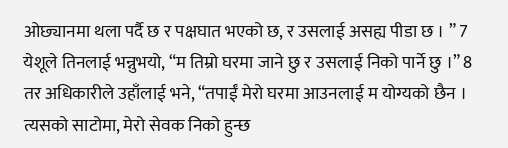ओछ्यानमा थला पर्दै छ र पक्षघात भएको छ, र उसलाई असह्य पीडा छ । ” 7 येशूले तिनलाई भन्नुभयो, “म तिम्रो घरमा जाने छु र उसलाई निको पार्ने छु ।” 8 तर अधिकारीले उहाँलाई भने, “तपाईं मेरो घरमा आउनलाई म योग्यको छैन । त्यसको साटोमा, मेरो सेवक निको हुन्छ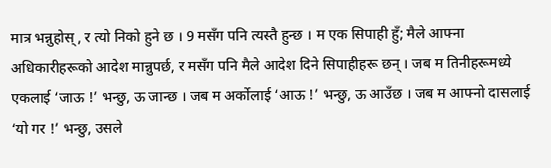मात्र भन्नुहोस्, र त्यो निको हुने छ । 9 मसँग पनि त्यस्तै हुन्छ । म एक सिपाही हुँ; मैले आफ्ना अधिकारीहरूको आदेश मान्नुपर्छ, र मसँग पनि मैले आदेश दिने सिपाहीहरू छन् । जब म तिनीहरूमध्ये एकलाई ‘जाऊ !’ भन्छु, ऊ जान्छ । जब म अर्कोलाई ‘आऊ !’ भन्छु, ऊ आउँछ । जब म आफ्नो दासलाई ‘यो गर !’ भन्छु, उसले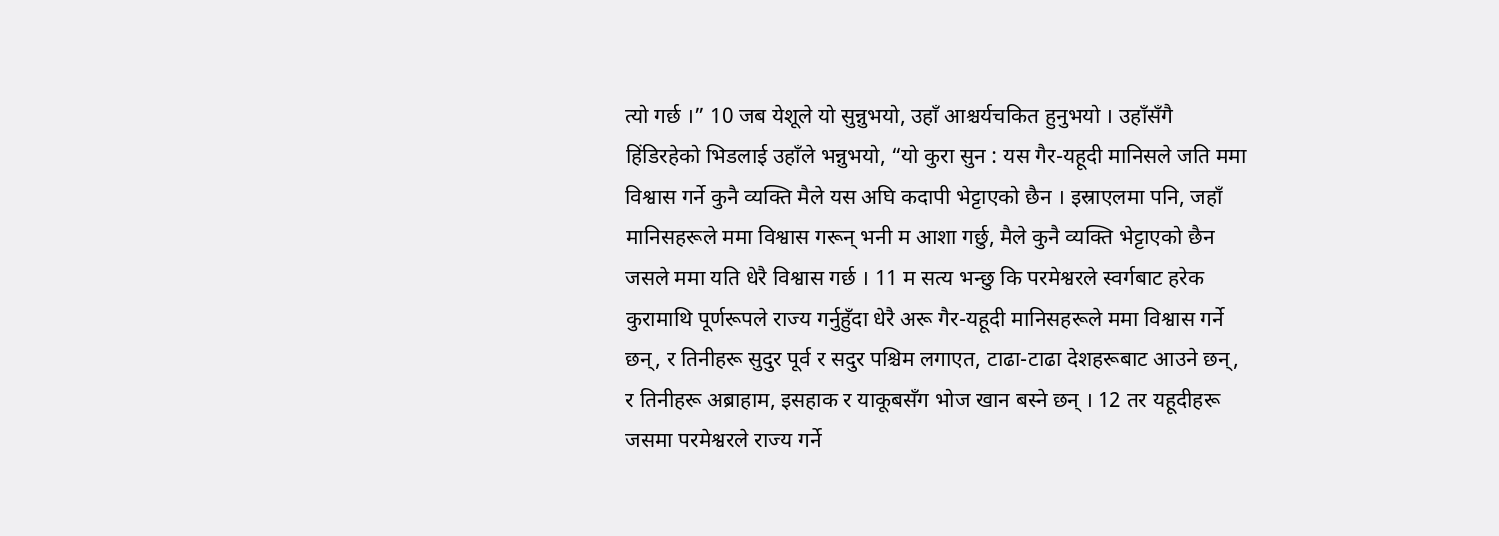त्यो गर्छ ।” 10 जब येशूले यो सुन्नुभयो, उहाँ आश्चर्यचकित हुनुभयो । उहाँसँगै हिंडिरहेको भिडलाई उहाँले भन्नुभयो, “यो कुरा सुन : यस गैर-यहूदी मानिसले जति ममा विश्वास गर्ने कुनै व्यक्ति मैले यस अघि कदापी भेट्टाएको छैन । इस्राएलमा पनि, जहाँ मानिसहरूले ममा विश्वास गरून् भनी म आशा गर्छु, मैले कुनै व्यक्ति भेट्टाएको छैन जसले ममा यति धेरै विश्वास गर्छ । 11 म सत्य भन्छु कि परमेश्वरले स्वर्गबाट हरेक कुरामाथि पूर्णरूपले राज्य गर्नुहुँदा धेरै अरू गैर-यहूदी मानिसहरूले ममा विश्वास गर्ने छन्, र तिनीहरू सुदुर पूर्व र सदुर पश्चिम लगाएत, टाढा-टाढा देशहरूबाट आउने छन्, र तिनीहरू अब्राहाम, इसहाक र याकूबसँग भोज खान बस्ने छन् । 12 तर यहूदीहरू जसमा परमेश्वरले राज्य गर्ने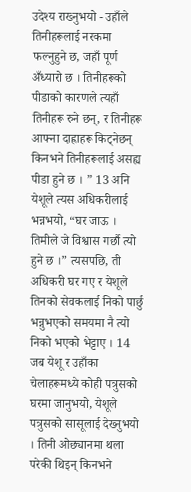उदेश्य राख्नुभयो - उहाँले तिनीहरूलाई नरकमा फल्नुहुने छ, जहाँ पूर्ण अँध्यारो छ । तिनीहरूको पीडाको कारणले त्यहाँ तिनीहरू रुने छन्, र तिनीहरू आफ्ना दाह्राहरू किट्नेछन् किनभने तिनीहरूलाई असह्य पीडा हुने छ । ” 13 अनि येशूले त्यस अधिकरीलाई भन्नभयो, “घर जाऊ । तिमीले जे विश्वास गर्छौ त्यो हुने छ ।” त्यसपछि, ती अधिकरी घर गए र येशूले तिनको सेवकलाई निको पार्छु भन्नुभएको समयमा नै त्यो निको भएको भेट्टाए । 14 जब येशू र उहाँका चेलाहरूमध्ये कोही पत्रुसको घरमा जानुभयो, येशूले पत्रुसको सासूलाई देख्नुभयो । तिनी ओछ्यानमा थला परेकी थिइन् किनभने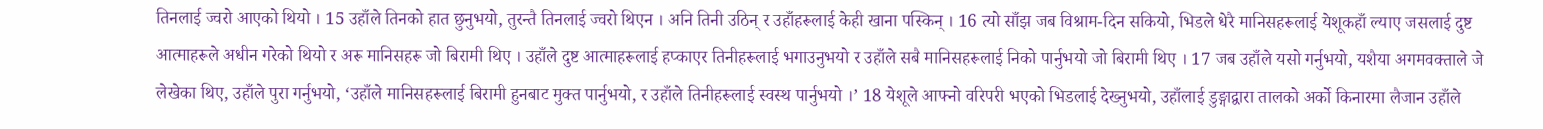तिनलाई ज्वरो आएको थियो । 15 उहाँले तिनको हात छुनुभयो, तुरन्तै तिनलाई ज्वरो थिएन । अनि तिनी उठिन् र उहाँहरूलाई केही खाना पस्किन् । 16 त्यो साँझ जब विश्राम-दिन सकियो, भिडले धेरै मानिसहरूलाई येशूकहाँ ल्याए जसलाई दुष्ट आत्माहरूले अधीन गरेको थियो र अरू मानिसहरू जो बिरामी थिए । उहाँले दुष्ट आत्माहरूलाई हप्काएर तिनीहरूलाई भगाउनुभयो र उहाँले सबै मानिसहरूलाई निको पार्नुभयो जो बिरामी थिए । 17 जब उहाँले यसो गर्नुभयो, यशैया अगमवक्ताले जे लेखेका थिए, उहाँले पुरा गर्नुभयो, ‘उहाँले मानिसहरूलाई बिरामी हुनबाट मुक्त पार्नुभयो, र उहाँले तिनीहरूलाई स्वस्थ पार्नुभयो ।’ 18 येशूले आफ्नो वरिपरी भएको भिडलाई देख्नुभयो, उहाँलाई डुङ्गाद्वारा तालको अर्को किनारमा लैजान उहाँले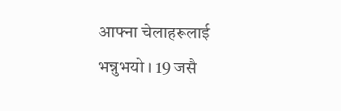आफ्ना चेलाहरूलाई भन्नुभयो । 19 जसै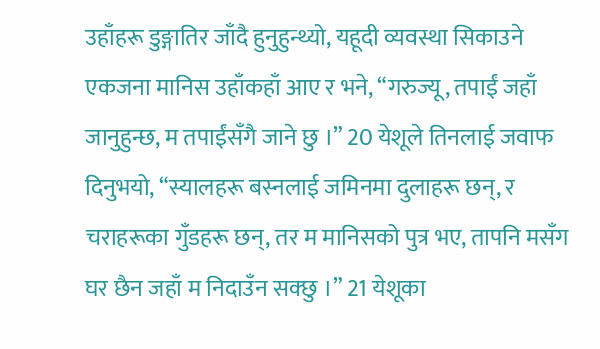उहाँहरू डुङ्गातिर जाँदै हुनुहुन्थ्यो, यहूदी व्यवस्था सिकाउने एकजना मानिस उहाँकहाँ आए र भने, “गरुज्यू, तपाईं जहाँ जानुहुन्छ, म तपाईंसँगै जाने छु ।” 20 येशूले तिनलाई जवाफ दिनुभयो, “स्यालहरू बस्नलाई जमिनमा दुलाहरू छन्, र चराहरूका गुँडहरू छन्, तर म मानिसको पुत्र भए, तापनि मसँग घर छैन जहाँ म निदाउँन सक्छु ।” 21 येशूका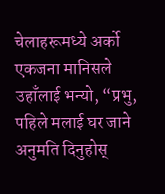चेलाहरूमध्ये अर्को एकजना मानिसले उहाँलाई भन्यो, “प्रभु, पहिले मलाई घर जाने अनुमति दिनुहोस्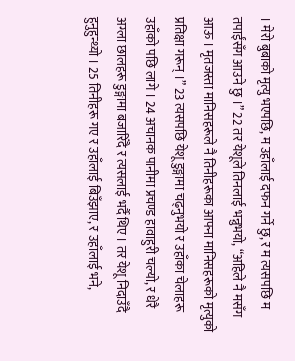। मेरो बुबाको मृत्यु भएपछि, म उहाँलाई दफन गर्ने छु, र म त्यसपछि म तपाईंसँग आउने छु ।” 22 तर येशूले तिनलाई भन्नुभयो, “अहिले नै मसँग आऊ । मृतजस्ता मानिसहरूले नै तिनीहरूका आफ्ना मानिसहरूको मृत्युको प्रतिक्षा गरून् ।” 23 त्यसपछि येशू डुङ्गामा चढ्नुभयो र उहाँका चेलाहरू उहाँको पछि लागे । 24 अचानक पानीमा प्रचण्ड हावाहुरी चल्यो, र धेरै अग्ला छालहरू डुङ्गामा बजारिँदै र त्यसलाई भर्दै थिए । तर येशू निदाउँदै हुनुहुन्थ्यो । 25 तिनीहरू गए र उहाँलाई बिउँझाए, र उहाँलाई भने,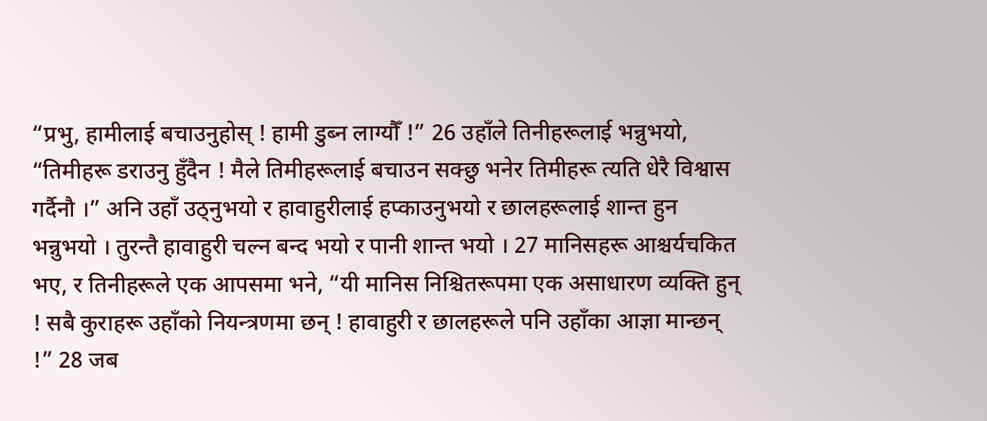“प्रभु, हामीलाई बचाउनुहोस् ! हामी डुब्न लाग्यौँ !” 26 उहाँले तिनीहरूलाई भन्नुभयो, “तिमीहरू डराउनु हुँदैन ! मैले तिमीहरूलाई बचाउन सक्छु भनेर तिमीहरू त्यति धेरै विश्वास गर्दैनौ ।” अनि उहाँ उठ्नुभयो र हावाहुरीलाई हप्काउनुभयो र छालहरूलाई शान्त हुन भन्नुभयो । तुरन्तै हावाहुरी चल्न बन्द भयो र पानी शान्त भयो । 27 मानिसहरू आश्चर्यचकित भए, र तिनीहरूले एक आपसमा भने, “यी मानिस निश्चितरूपमा एक असाधारण व्यक्ति हुन् ! सबै कुराहरू उहाँको नियन्त्रणमा छन् ! हावाहुरी र छालहरूले पनि उहाँका आज्ञा मान्छन् !” 28 जब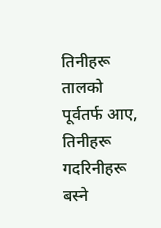तिनीहरू तालको पूर्वतर्फ आए, तिनीहरू गदरिनीहरू बस्ने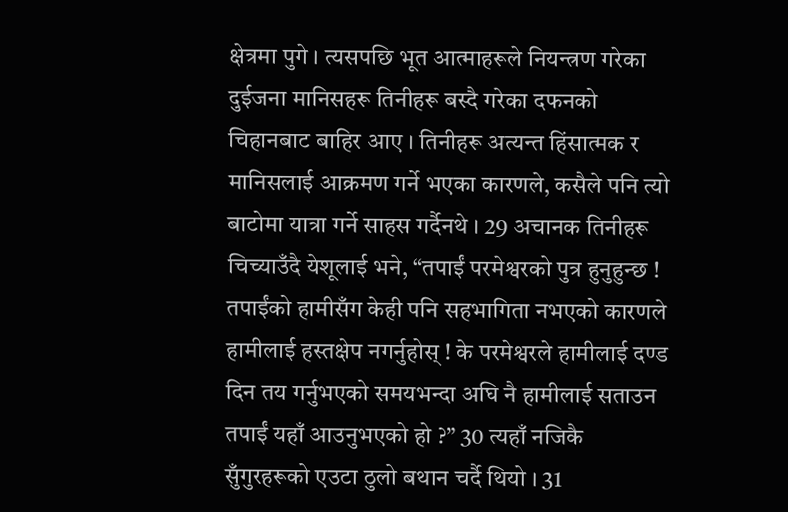क्षेत्रमा पुगे । त्यसपछि भूत आत्माहरूले नियन्त्रण गरेका दुईजना मानिसहरू तिनीहरू बस्दै गरेका दफनको चिहानबाट बाहिर आए । तिनीहरू अत्यन्त हिंसात्मक र मानिसलाई आक्रमण गर्ने भएका कारणले, कसैले पनि त्यो बाटोमा यात्रा गर्ने साहस गर्दैनथे । 29 अचानक तिनीहरू चिच्याउँदै येशूलाई भने, “तपाईं परमेश्वरको पुत्र हुनुहुन्छ ! तपाईंको हामीसँग केही पनि सहभागिता नभएको कारणले हामीलाई हस्तक्षेप नगर्नुहोस् ! के परमेश्वरले हामीलाई दण्ड दिन तय गर्नुभएको समयभन्दा अघि नै हामीलाई सताउन तपाईं यहाँ आउनुभएको हो ?” 30 त्यहाँ नजिकै सुँगुरहरूको एउटा ठुलो बथान चर्दै थियो । 31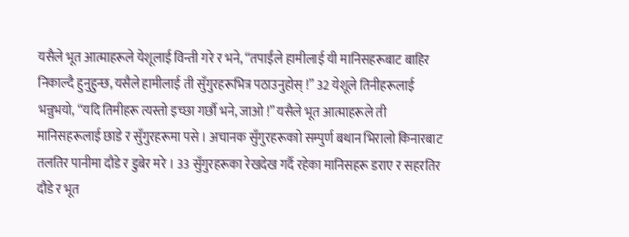यसैले भूत आत्माहरूले येशूलाई विन्ती गरे र भने, “तपाईंले हामीलाई यी मानिसहरूबाट बाहिर निकाल्दै हुनुहुन्छ, यसैले हामीलाई ती सुँगुरहरूभित्र पठाउनुहोस् !” 32 येशूले तिनीहरूलाई भन्नुभयो, “यदि तिमीहरू त्यस्तो इच्छा गर्छौ भने, जाओ !” यसैले भूत आत्माहरूले ती मानिसहरूलाई छाडे र सुँगुरहरूमा पसे । अचानक सुँगुरहरूकाो सम्पुर्ण बथान भिरालो किनारबाट तलतिर पानीमा दौडे र डुबेर मरे । 33 सुँगुरहरूका रेखदेख गर्दै रहेका मानिसहरू डराए र सहरतिर दौडे र भूत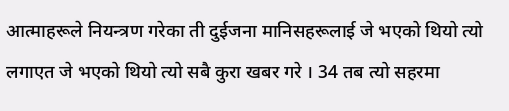आत्माहरूले नियन्त्रण गरेका ती दुईजना मानिसहरूलाई जे भएको थियो त्यो लगाएत जे भएको थियो त्यो सबै कुरा खबर गरे । 34 तब त्यो सहरमा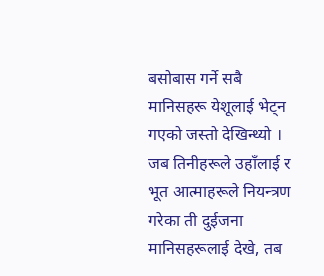बसोबास गर्ने सबै मानिसहरू येशूलाई भेट्न गएको जस्तो देखिन्थ्यो । जब तिनीहरूले उहाँलाई र भूत आत्माहरूले नियन्त्रण गरेका ती दुईजना मानिसहरूलाई देखे, तब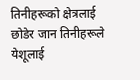तिनीहरूको क्षेत्रलाई छोडेर जान तिनीहरूले येशूलाई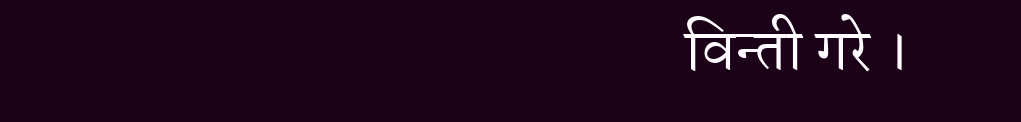विन्ती गरे ।